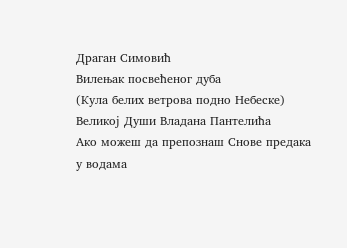Драган Симовић
Вилењак посвећеног дуба
(Кула белих ветрова подно Небеске)
Великој Души Владана Пантелића
Ако можеш да препознаш Снове предака у водама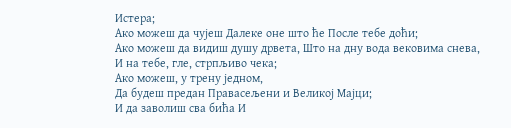Истера;
Ако можеш да чујеш Далеке оне што ће После тебе доћи;
Ако можеш да видиш душу дрвета, Што на дну вода вековима снева,
И на тебе, гле, стрпљиво чека;
Ако можеш, у трену једном,
Да будеш предан Правасељени и Великој Мајци;
И да заволиш сва бића И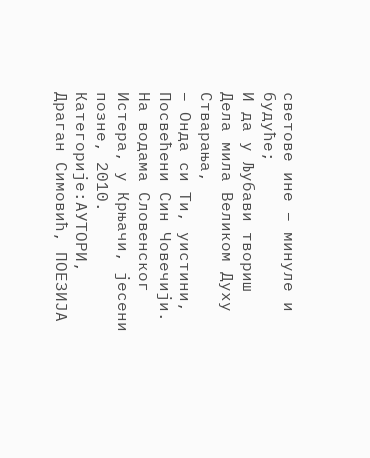светове ине – минуле и будуће;
И да у Љубави твориш Дела мила Великом Духу Стварања,
– Онда си Ти, уистини, Посвећени Син Човечији.
На водама Словенског Истера, у Крњачи, јесени позне, 2010.
Категорије:АУТОРИ, Драган Симовић, ПОЕЗИЈА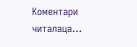Коментари читалаца…